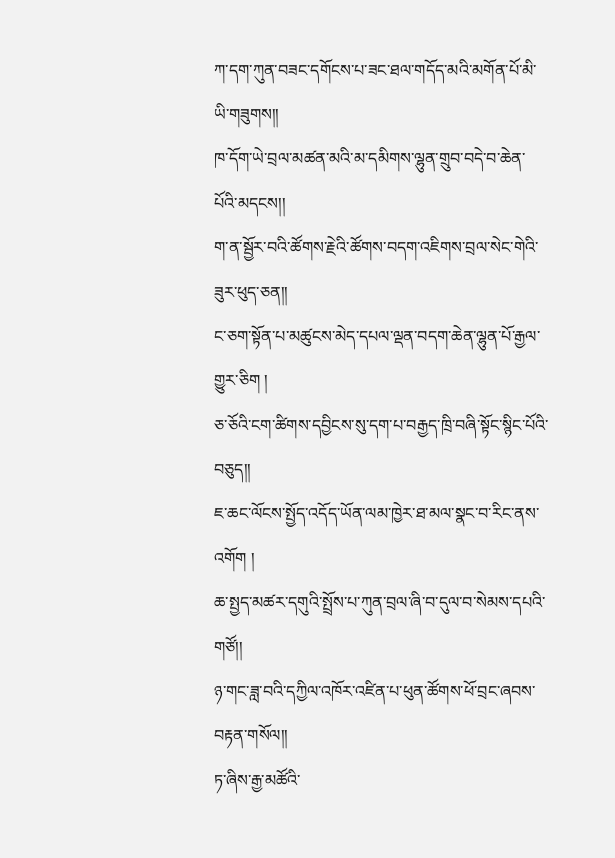ཀ་དག་ཀུན་བཟང་དགོངས་པ་ཟང་ཐལ་གདོད་མའི་མགོན་པོ་མི་ཡི་གཟུགས།།
ཁ་དོག་ཡེ་བྲལ་མཚན་མའི་མ་དམིགས་ལྷུན་གྲུབ་བདེ་བ་ཆེན་པོའི་མདངས།།
ག་ན་སྦྱོར་བའི་ཚོགས་རྗེའི་ཚོགས་བདག་འཇིགས་བྲལ་སེང་གེའི་ཟུར་ཕུད་ཅན།།
ང་ཅག་སྟོན་པ་མཚུངས་མེད་དཔལ་ལྡན་བདག་ཆེན་ལྷུན་པོ་རྒྱལ་གྱུར་ཅིག །
ཅ་ཅོའི་ངག་ཚིགས་དབྱིངས་སུ་དག་པ་བརྒྱད་ཁྲི་བཞི་སྟོང་སྙིང་པོའི་བཅུད།།
ཇ་ཆང་ལོངས་སྤྱོད་འདོད་ཡོན་ལམ་ཁྱེར་ཐ་མལ་སྣང་བ་རིང་ནས་འགོག །
ཆ་སྤྱད་མཚར་དགུའི་སྤྲོས་པ་ཀུན་བྲལ་ཞི་བ་དུལ་བ་སེམས་དཔའི་གཙོ།།
ཉ་གང་ཟླ་བའི་དཀྱིལ་འཁོར་འཛིན་པ་ཕུན་ཚོགས་ཕོ་བྲང་ཞབས་བརྟན་གསོལ།།
ཏ་ཞིས་རྒྱ་མཚོའི་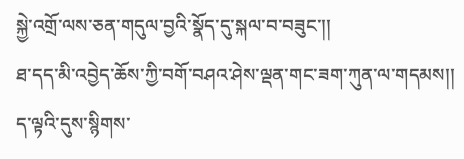སྐྱེ་འགྲོ་ལས་ཅན་གདུལ་བྱའི་སྣོད་དུ་སྐལ་བ་བཟུང་།།
ཐ་དད་མི་འབྱེད་ཆོས་ཀྱི་བགོ་བཤའ་ཤེས་ལྡན་གང་ཟག་ཀུན་ལ་གདམས།།
ད་ལྟའི་དུས་སྙིགས་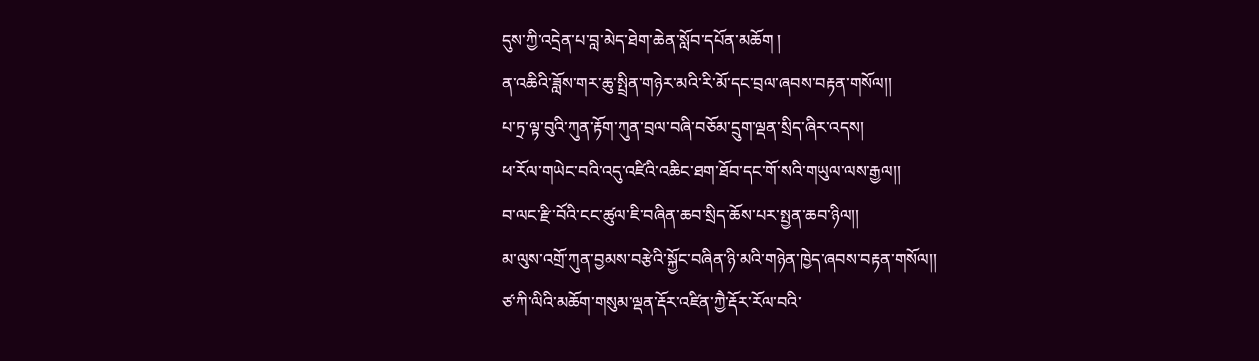དུས་ཀྱི་འདྲེན་པ་བླ་མེད་ཐེག་ཆེན་སློབ་དཔོན་མཆོག །
ན་འཆིའི་ཟློས་གར་ཆུ་སྤྲིན་གཉེར་མའི་རི་མོ་དང་བྲལ་ཞབས་བརྟན་གསོལ།།
པ་ཏྲ་ལྟ་བུའི་ཀུན་རྟོག་ཀུན་བྲལ་བཞི་བཅོམ་དྲུག་ལྡན་སྲིད་ཞིར་འདས།
ཕ་རོལ་གཡེང་བའི་འདུ་འཛིའི་འཆིང་ཐག་ཐོབ་དང་གོ་སའི་གཡུལ་ལས་རྒྱལ།།
བ་ལང་རྫི་བོའི་ངང་ཚུལ་ཇི་བཞིན་ཆབ་སྲིད་ཆོས་པར་སྤྱན་ཆབ་ཉིལ།།
མ་ལུས་འགྲོ་ཀུན་བྱམས་བརྩེའི་སྐྱོང་བཞིན་ཉི་མའི་གཉེན་ཁྱེད་ཞབས་བརྟན་གསོལ།།
ཙ་ཀི་ལིའི་མཆོག་གསུམ་ལྡན་རྡོར་འཛིན་ཀྱཻ་རྡོར་རོལ་བའི་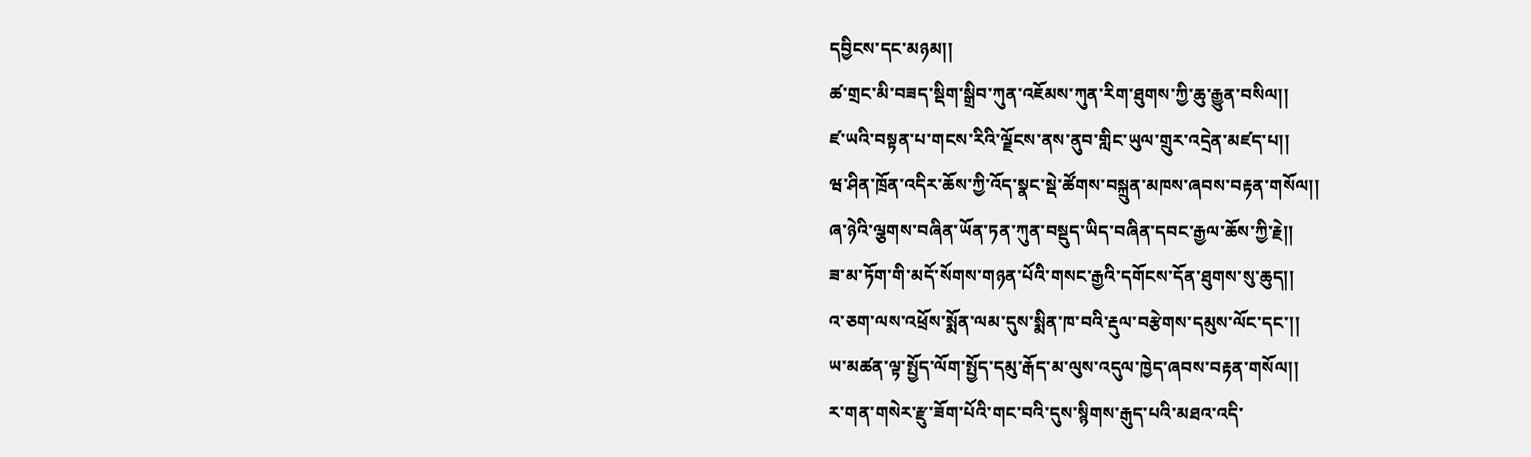དབྱིངས་དང་མཉམ།།
ཚ་གྲང་མི་བཟད་སྡིག་སྒྲིབ་ཀུན་འཇོམས་ཀུན་རིག་ཐུགས་ཀྱི་ཆུ་རྒྱུན་བསིལ།།
ཛ་ཡའི་བསྟན་པ་གངས་རིའི་ལྗོངས་ནས་ནུབ་གླིང་ཡུལ་གྲུར་འདྲེན་མཛད་པ།།
ཝ་ཤིན་ཁྲོན་འདིར་ཆོས་ཀྱི་འོད་སྣང་སྡེ་ཚོགས་བསྐྲུན་མཁས་ཞབས་བརྟན་གསོལ།།
ཞ་ཉེའི་ལྕགས་བཞིན་ཡོན་ཏན་ཀུན་བསྡུད་ཡིད་བཞིན་དབང་རྒྱལ་ཆོས་ཀྱི་རྗེ།།
ཟ་མ་ཏོག་གི་མདོ་སོགས་གཉན་པོའི་གསང་རྒྱའི་དགོངས་དོན་ཐུགས་སུ་ཆུད།།
འ་ཅག་ལས་འཕྲོས་སྨོན་ལམ་དུས་སྨིན་ཁ་བའི་རྡུལ་བརྩེགས་དམུས་ལོང་དང་།།
ཡ་མཚན་ལྟ་སྤྱོད་ལོག་སྤྱོད་དམུ་རྒོད་མ་ལུས་འདུལ་ཁྱེད་ཞབས་བརྟན་གསོལ།།
ར་གན་གསེར་རྫུ་ཟོག་པོའི་གང་བའི་དུས་སྙིགས་རྒུད་པའི་མཐའ་འདི་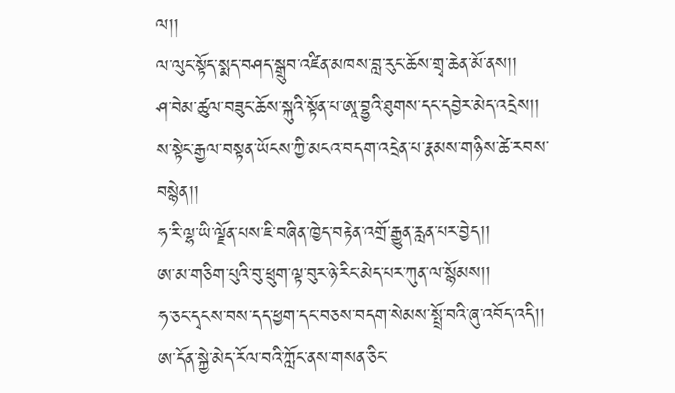ལ།།
ལ་ལུང་སྟོད་སྨད་བཤད་སྒྲུབ་འཛིན་མཁས་བླ་རུང་ཆོས་གྲྭ་ཆེན་མོ་ནས།།
ཤ་བེམ་ཚུལ་བཟུང་ཆོས་སྐུའི་སྟོན་པ་ཨཱ་བྷྱའི་ཐུགས་དང་དབྱེར་མེད་འདྲེས།།
ས་སྟེང་རྒྱལ་བསྟན་ཡོངས་ཀྱི་མངའ་བདག་འདྲེན་པ་རྣམས་གཉིས་ཚེ་རབས་བསྙེན།།
ཧ་རི་ལྷ་ཡི་ལྗོན་པས་ཇི་བཞིན་ཁྱེད་བརྟེན་འགྲོ་རྒྱུན་རླན་པར་བྱེད།།
ཨ་མ་གཅིག་པུའི་བུ་ཕྲུག་ལྟ་བུར་ཉེ་རིང་མེད་པར་ཀུན་ལ་སྙོམས།།
ཧ་ཅང་དྭངས་བས་དད་ཕྱག་དང་བཅས་བདག་སེམས་སྤྲོ་བའི་ཞུ་འབོད་འདི།།
ཨ་དོན་སྐྱེ་མེད་རོལ་བའི་ཀློང་ནས་གསན་ཅིང་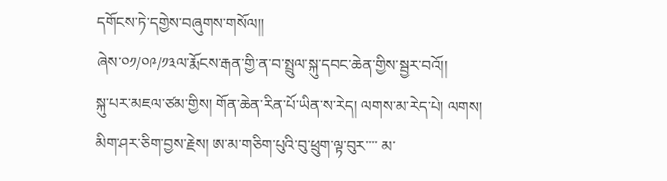དགོངས་ཏེ་དགྱེས་བཞུགས་གསོལ།།
ཞེས་༠༡/༠༩/༡༣ལ་རྨོངས་རྒན་གྱི་ན་བ་སྤྲུལ་སྐུ་དབང་ཆེན་གྱིས་སྦྱར་བའོ།།
སྐུ་པར་མཇལ་ཙམ་གྱིས། གོན་ཆེན་རིན་པོ་ཡིན་ས་རེད། ལགས་མ་རེད་པེ། ལགས།
མིག་ཤར་ཅིག་བྱས་རྗེས། ཨ་མ་གཅིག་པུའི་བུ་ཕྲུག་ལྟ་བུར་་་་ མ་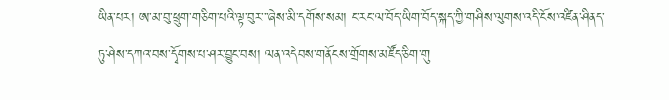ཡིན་པར། ཨ་མ་བུ་ཕྲུག་གཅིག་པའི་ལྟ་བུར་་་ཞེས་མི་དགོས་སམ། ང་རང་ལ་བོད་ཡིག་བོད་སྐད་ཀྱི་གཤིས་ལུགས་འདི་ངོས་འཛིན་ཤིནད་ཏུ་ཤེས་དཀའ་བས་དྭོགས་པ་ཤར་བྱུང་བས། ལན་འདེབས་གནོངས་གྲོགས་མཛོད་ཅིག་གུ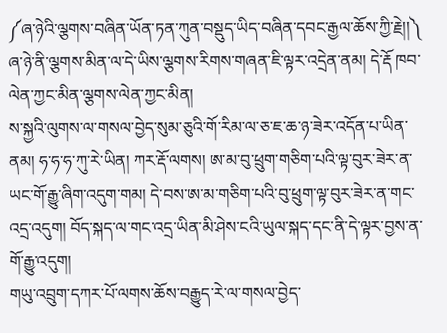༼ཞ་ཉེའི་ལྕགས་བཞིན་ཡོན་ཏན་ཀུན་བསྡུད་ཡིད་བཞིན་དབང་རྒྱལ་ཆོས་ཀྱི་རྗེ།།༽
ཞ་ཉེ་ནི་ལྕགས་མིན་ལ་དེ་ཡིས་ལྕགས་རིགས་གཞན་ཇི་ལྟར་འདྲེན་ནམ། དེ་རྡོ ཁབ་ལེན་ཀྱང་མིན་ལྕགས་ལེན་ཀྱང་མིན།
ས་སྐྱའི་ལུགས་ལ་གསལ་བྱེད་སུམ་ཅུའི་གོ་རིམ་ལ་ཅ་ཇ་ཆ་ཉ་ཟེར་འདོན་པ་ཡིན་ནམ། ཧ་ཧ་ཧ་ཀུ་རེ་ཡིན། ཀར་རྡོ་ལགས། ཨ་མ་བུ་ཕྲུག་གཅིག་པའི་ལྟ་བུར་ཟེར་ན་ཡང་གོ་རྒྱུ་ཞིག་འདུག་གམ། དེ་བས་ཨ་མ་གཅིག་པའི་བུ་ཕྲུག་ལྟ་བུར་ཟེར་ན་གང་འདྲ་འདུག། བོད་སྐད་ལ་གང་འདྲ་ཡིན་མི་ཤེས་ངའི་ཡུལ་སྐད་དང་ནི་དེ་ལྟར་བྱས་ན་གོ་རྒྱུ་འདུག།
གཡུ་འབྲུག་དཀར་པོ་ལགས་ཆོས་བརྒྱུད་རེ་ལ་གསལ་བྱེད་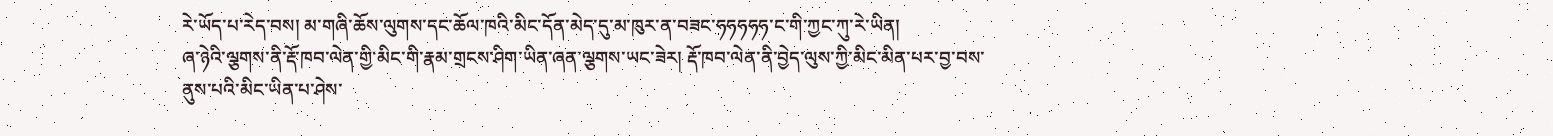རེ་ཡོད་པ་རེད་བས། མ་གཞི་ཆོས་ལུགས་དང་ཆོལ་ཁའི་མིང་དོན་མེད་དུ་མ་ཁུར་ན་བཟང་ཧཧཧཧཧ་ང་གི་ཀྱང་ཀུ་རེ་ཡིན།
ཞ་ཉེའི་ལྕགས་ནི་རྡོ་ཁབ་ལེན་གྱི་མིང་གི་རྣམ་གྲངས་ཤིག་ཡིན་ཞན་ལྕགས་ཡང་ཟེར། རྡོ་ཁབ་ལེན་ནི་བྱེད་ལུས་ཀྱི་མིང་མིན་པར་བྱ་བས་ནུས་པའི་མིང་ཡིན་པ་ཤེས་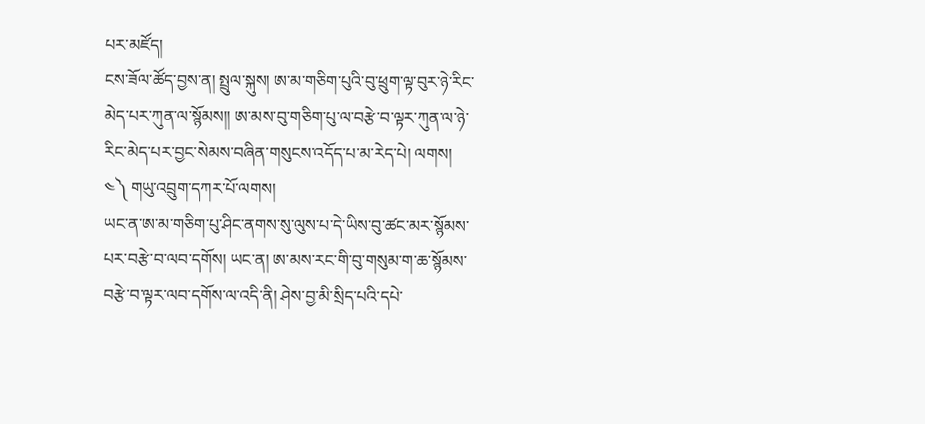པར་མཛོད།
ངས་ཟོལ་ཚོད་བྱས་ན། སྤྲུལ་སྐུས། ཨ་མ་གཅིག་པུའི་བུ་ཕྲུག་ལྟ་བུར་ཉེ་རིང་མེད་པར་ཀུན་ལ་སྙོམས།། ཨ་མས་བུ་གཅིག་པུ་ལ་བརྩེ་བ་ལྟར་ཀུན་ལ་ཉེ་རིང་མེད་པར་བྱང་སེམས་བཞིན་གསུངས་འདོད་པ་མ་རེད་པེ། ལགས། ༤༽ གཡུ་འབྲུག་དཀར་པོ་ལགས།
ཡང་ན་ཨ་མ་གཅིག་པུ་ཤིང་ནགས་སུ་ལུས་པ་དེ་ཡིས་བུ་ཚང་མར་སྙོམས་པར་བརྩེ་བ་ལབ་དགོས། ཡང་ན། ཨ་མས་རང་གི་བུ་གསུམ་ག་ཆ་སྙོམས་བརྩེ་བ་ལྟར་ལབ་དགོས་ལ་འདི་ནི། ཤེས་བྱ་མི་སྲིད་པའི་དཔེ་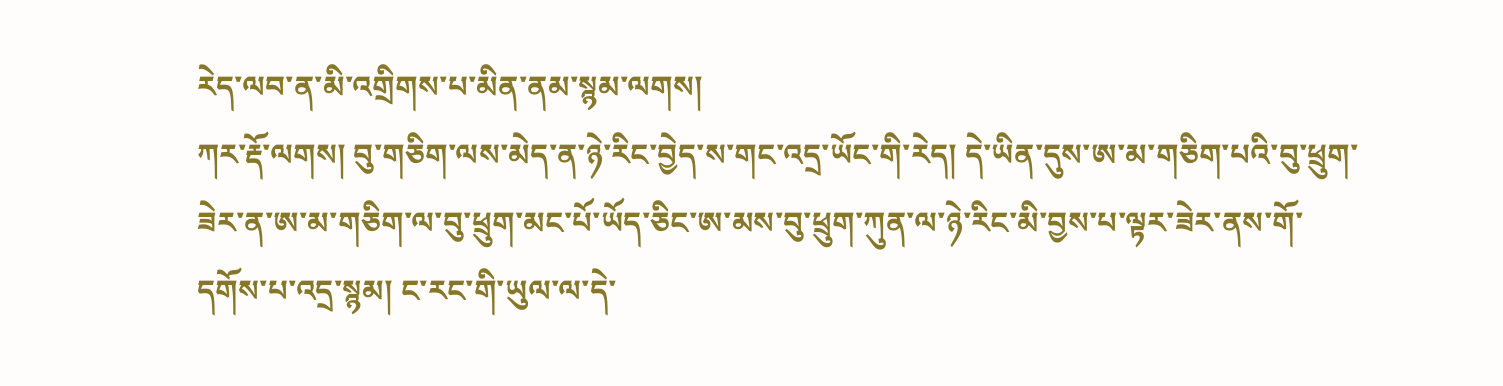རེད་ལབ་ན་མི་འགྲིགས་པ་མིན་ནམ་སྙམ་ལགས།
ཀར་རྡོ་ལགས། བུ་གཅིག་ལས་མེད་ན་ཉེ་རིང་བྱེད་ས་གང་འདྲ་ཡོང་གི་རེད། དེ་ཡིན་དུས་ཨ་མ་གཅིག་པའི་བུ་ཕྲུག་ཟེར་ན་ཨ་མ་གཅིག་ལ་བུ་ཕྲུག་མང་པོ་ཡོད་ཅིང་ཨ་མས་བུ་ཕྲུག་ཀུན་ལ་ཉེ་རིང་མི་བྱས་པ་ལྟར་ཟེར་ནས་གོ་དགོས་པ་འདྲ་སྙམ། ང་རང་གི་ཡུལ་ལ་དེ་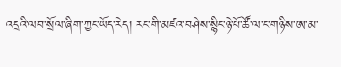འདྲའི་ལབ་སྲོལ་ཞིག་ཀྱང་ཡོད་རེད། རང་གི་མཛའ་བཤེས་སྙིང་ཉེ་པོ་ཚོ་ལ་ང་གཉིས་ཨ་མ་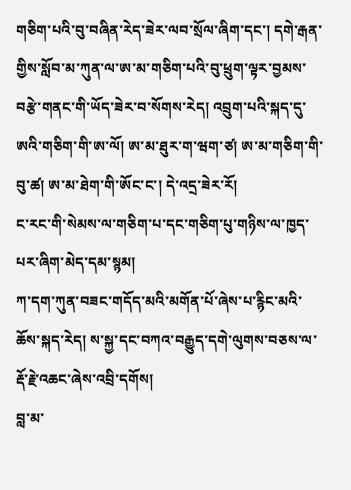གཅིག་པའི་བུ་བཞིན་རེད་ཟེར་ལབ་སྲོལ་ཞིག་དང་། དགེ་རྒན་གྱིས་སློབ་མ་ཀུན་ལ་ཨ་མ་གཅིག་པའི་བུ་ཕྲུག་ལྟར་བྱམས་བརྩེ་གནང་གི་ཡོད་ཟེར་བ་སོགས་རེད། འབྲུག་པའི་སྐད་དུ་ཨའི་གཅིག་གི་ཨ་ལོ། ཨ་མ་ཐུར་ག་ཝག་ཙ། ཨ་མ་གཅིག་གི་བུ་ཚ། ཨ་མ་ཐེག་གི་ཨོང་ང་། དེ་འདྲ་ཟེར་རོ།
ང་རང་གི་སེམས་ལ་གཅིག་པ་དང་གཅིག་པུ་གཉིས་ལ་ཁྱད་པར་ཞིག་མེད་དམ་སྙམ།
ཀ་དག་ཀུན་བཟང་གདོད་མའི་མགོན་པོ་ཞེས་པ་རྙིང་མའི་ཆོས་སྐད་རེད། ས་སྐྱ་དང་བཀའ་བརྒྱུད་དགེ་ལུགས་བཅས་ལ་རྡོ་རྗེ་འཆང་ཞེས་འབྲི་དགོས།
བླ་མ་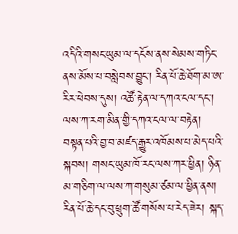འདིའི་གསང་ཡུམ་ལ་དངོས་ནས་སེམས་གཏིང་ནས་མོས་པ་བསླེབས་བྱུང་། རིན་པོ་ཆེ་ཐོག་མ་ཨ་རིར་ཕེབས་དུས། འཚོ་རྟེན་ལ་དཀའ་ངལ་དང་། ལས་ཀ་རག་མིན་གྱི་དཀའ་ངལ་ལ་བརྟེན། བསྟན་པའི་བྱ་བ་མཛད་རྒྱུར་འཁོམས་པ་མེད་པའི་སྐབས། གསང་ཡུམ་ཁོ་རང་ལས་ཀར་ཕྱིན། ཉིན་མ་གཅིག་ལ་ལས་ཀ་གསུམ་ཙམ་ལ་ཕྱིན་ནས། རིན་པོ་ཆེ་དང་བུ་ཕྲུག་ཚོ་གསོས་པ་རེད་ཟེར། སྐད་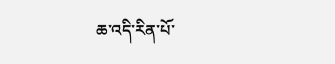ཆ་འདི་རིན་པོ་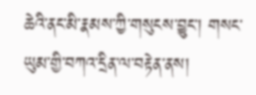ཆེའི་ནང་མི་རྣམས་ཀྱི་གསུངས་བྱུང་། གསང་ཡུམ་གྱི་བཀའ་དྲིན་ལ་བརྟེན་ནས།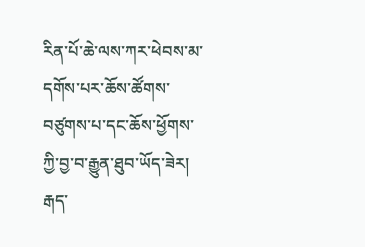རིན་པོ་ཆེ་ལས་ཀར་ཕེབས་མ་དགོས་པར་ཆོས་ཚོགས་བཙུགས་པ་དང་ཆོས་ཕྱོགས་ཀྱི་བྱ་བ་རྒྱུན་ཐུབ་ཡོད་ཟེར།
རྒད་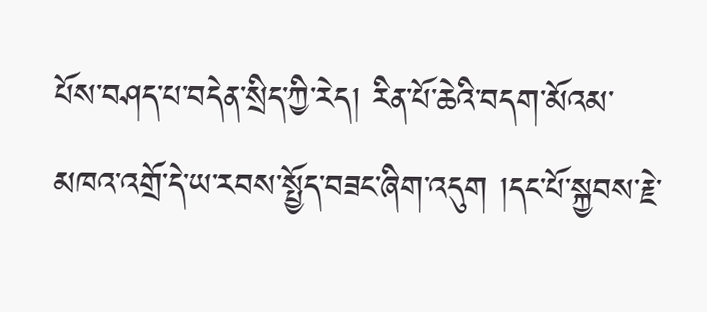པོས་བཤད་པ་བདེན་སྲིད་ཀྱི་རེད། རིན་པོ་ཆེའི་བདག་མོའམ་མཁའ་འགྲོ་དེ་ཡ་རབས་སྤྱོད་བཟང་ཞིག་འདུག །དང་པོ་སྐྱབས་རྗེ་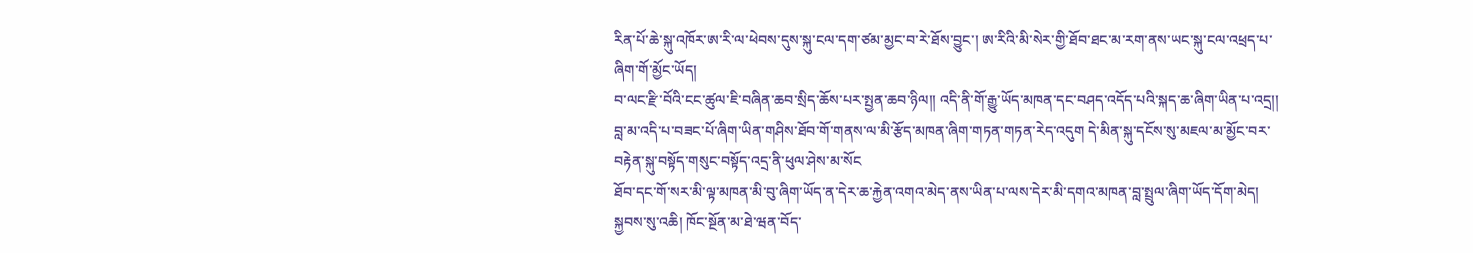རིན་པོ་ཆེ་སྐུ་འཁོར་ཨ་རི་ལ་ཕེབས་དུས་སྐུ་ངལ་དག་ཙམ་མྱང་བ་རེ་ཐོས་བྱུང་། ཨ་རིའི་མི་སེར་གྱི་ཐོབ་ཐང་མ་རག་ནས་ཡང་སྐུ་ངལ་འཕྲད་པ་ཞིག་གོ་མྱོང་ཡོད།
བ་ལང་རྫི་བོའི་ངང་ཚུལ་ཇི་བཞིན་ཆབ་སྲིད་ཆོས་པར་སྤྱན་ཆབ་ཉིལ།། འདི་ནི་གོ་རྒྱུ་ཡོད་མཁན་དང་བཤད་འདོད་པའི་སྐད་ཆ་ཞིག་ཡིན་པ་འདྲ།།
བླ་མ་འདི་པ་བཟང་པོ་ཞིག་ཡིན་གཤིས་ཐོབ་གོ་གནས་ལ་མི་རྩོད་མཁན་ཞིག་གཏན་གཏན་རེད་འདུག དེ་མིན་སྐུ་དངོས་སུ་མཇལ་མ་མྱོང་བར་བརྟེན་སྐུ་བསྟོད་གསུང་བསྟོད་འདྲ་ནི་ཕུལ་ཤེས་མ་སོང
ཐོབ་དང་གོ་སར་མི་ལྟ་མཁན་མི་བུ་ཞིག་ཡོད་ན་དེར་ཆ་རྐྱེན་འགའ་མེད་ནས་ཡིན་པ་ལས་དེར་མི་དགའ་མཁན་བླ་སྤྲུལ་ཞིག་ཡོད་དོག་མེད། སྐྱབས་སུ་འཆི། ཁོང་སྔོན་མ་ཐེ་ཝན་བོད་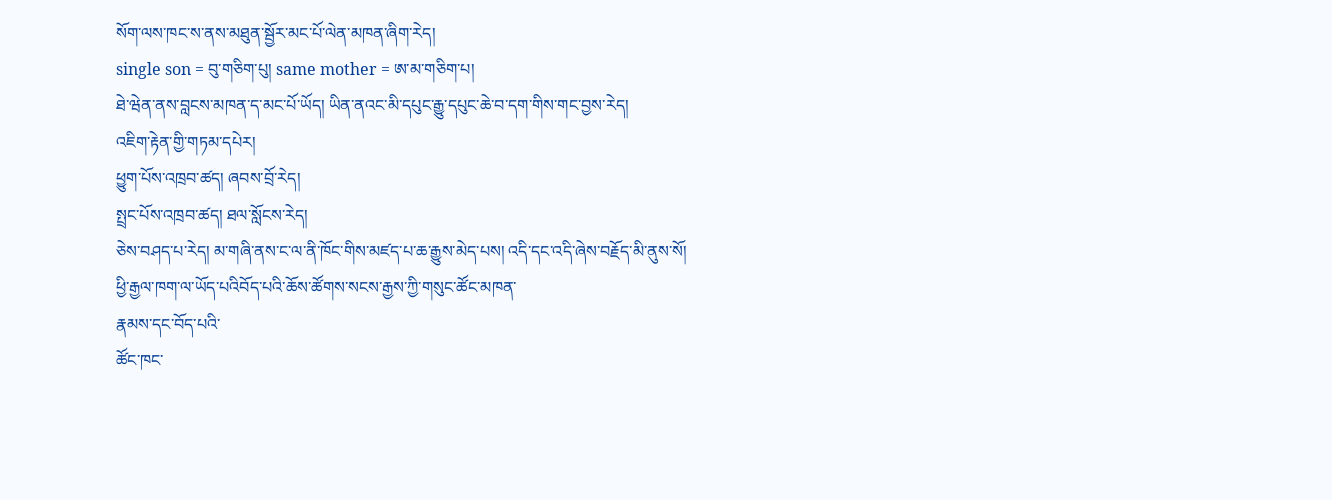སོག་ལས་ཁང་ས་ནས་མཐུན་སྦྱོར་མང་པོ་ལེན་མཁན་ཞིག་རེད།
single son = བུ་གཅིག་པུ། same mother = ཨ་མ་གཅིག་པ།
ཐེ་ཝེན་ནས་བླངས་མཁན་ད་མང་པོ་ཡོད། ཡིན་ནའང་མི་དཔུང་རྒྱུ་དཔུང་ཆེ་བ་དག་གིས་གང་བྱས་རེད།
འཇིག་རྟེན་གྱི་གཏམ་དཔེར།
ཕྱུག་པོས་འཁྲབ་ཚད། ཞབས་བྲོ་རེད།
སྤྲང་པོས་འཁྲབ་ཚད། ཐལ་སློངས་རེད།
ཅེས་བཤད་པ་རེད། མ་གཞི་ནས་ང་ལ་ནི་ཁོང་གིས་མཛད་པ་ཆ་རྒྱུས་མེད་པས། འདི་དང་འདི་ཞེས་བརྗོད་མི་ནུས་སོ།
ཕྱི་རྒྱལ་ཁག་ལ་ཡོད་པའིབོད་པའི་ཆོས་ཚོགས་སངས་རྒྱས་ཀྱི་གསུང་ཚོང་མཁན་
རྣམས་དང་བོད་པའི་
ཚོང་ཁང་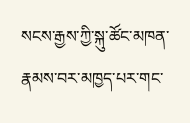སངས་རྒྱས་ཀྱི་སྐུ་ཚོང་མཁན་རྣམས་བར་མཁྱད་པར་གང་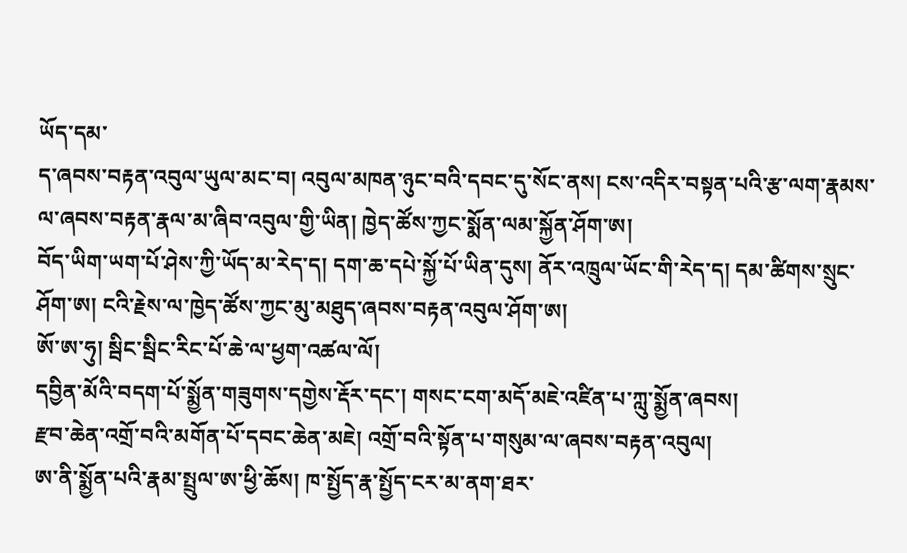ཡོད་དམ་
ད་ཞབས་བརྟན་འབུལ་ཡུལ་མང་བ། འབུལ་མཁན་ཉུང་བའི་དབང་དུ་སོང་ནས། ངས་འདིར་བསྟན་པའི་རྩ་ལག་རྣམས་ལ་ཞབས་བརྟན་རྣལ་མ་ཞིབ་འབུལ་གྱི་ཡིན། ཁྱེད་ཚོས་ཀྱང་སྨོན་ལམ་སྐྱོན་ཤོག་ཨ།
བོད་ཡིག་ཡག་པོ་ཤེས་ཀྱི་ཡོད་མ་རེད་ད། དག་ཆ་དཔེ་སྐྱོ་པོ་ཡིན་དུས། ནོར་འཁྲུལ་ཡོང་གི་རེད་ད། དམ་ཚིགས་སྲུང་ཤོག་ཨ། ངའི་རྗེས་ལ་ཁྱེད་ཚོས་ཀྱང་མུ་མཐུད་ཞབས་བརྟན་འབུལ་ཤོག་ཨ།
ཨོ་ཨ་ཧུ། སྦིང་སྦིང་རིང་པོ་ཆེ་ལ་ཕྱག་འཚལ་ལོ།
དབྱིན་མོའི་བདག་པོ་སྨྱོན་གཟུགས་དགྱེས་རྡོར་དང་། གསང་ངག་མདོ་མཇེ་འཛིན་པ་ཀླུ་སྨྱོན་ཞབས།
རྫབ་ཆེན་འགྲོ་བའི་མགོན་པོ་དབང་ཆེན་མཇེ། འགྲོ་བའི་སྟོན་པ་གསུམ་ལ་ཞབས་བརྟན་འབུལ།
ཨ་ནི་སྨྱོན་པའི་རྣམ་སྤྲུལ་ཨ་ཕྱི་ཆོས། ཁ་སྤྱོད་རྣ་སྤྱོད་ངར་མ་ནག་ཐར་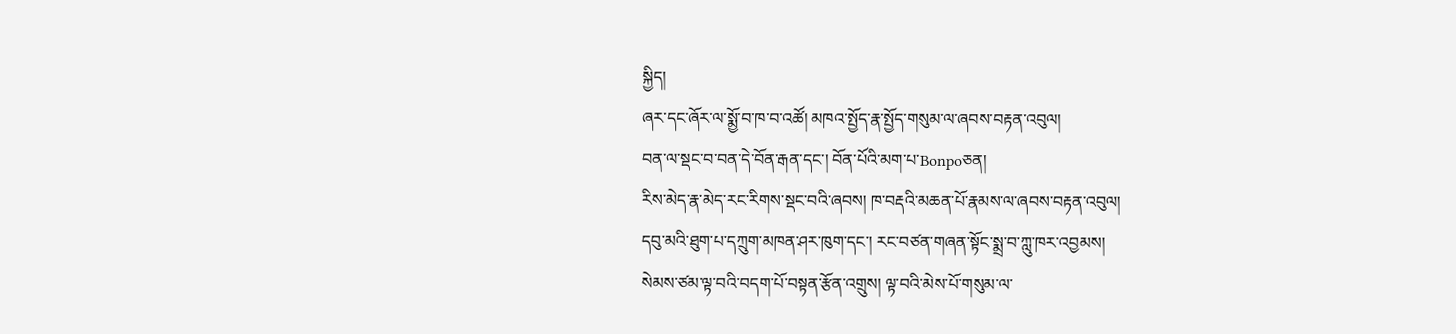སྐྱིད།
ཞར་དང་ཞོར་ལ་སྨྱོ་བ་ཁ་བ་འཚོ། མཁའ་སྤྱོད་རྣ་སྤྱོད་གསུམ་ལ་ཞབས་བརྟན་འབུལ།
བན་ལ་སྡང་བ་བན་དེ་བོན་རྒན་དང་། བོན་པོའི་མག་པ་Bonpoཅན།
རིས་མེད་རྣ་མེད་རང་རིགས་སྡང་བའི་ཞབས། ཁ་བརྡའི་མཆན་པོ་རྣམས་ལ་ཞབས་བརྟན་འབུལ།
དབུ་མའི་ཐུག་པ་དཀྲུག་མཁན་ཤར་ཁུག་དང་། རང་བཙན་གཞན་སྟོང་སྨྲ་བ་ཀླུ་ཁར་འབྱམས།
སེམས་ཙམ་ལྟ་བའི་བདག་པོ་བསྟན་རྩོན་འགྲུས། ལྟ་བའི་མེས་པོ་གསུམ་ལ་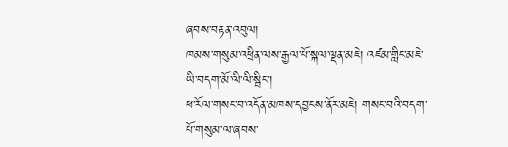ཞབས་བརྟན་འབུལ།
ཁམས་གསུམ་འཕྲིན་ལས་རྒྱལ་པོ་སྐལ་ལྡན་མཇེ། འཛམ་གླིང་མཇེ་ཡི་བདག་མོ་ལི་ལི་སྦིང་།
ཕ་རོལ་གསང་བ་འདོན་མཁས་དབྱངས་ནོར་མཇེ། གསང་བའི་བདག་པོ་གསུམ་ལ་ཞབས་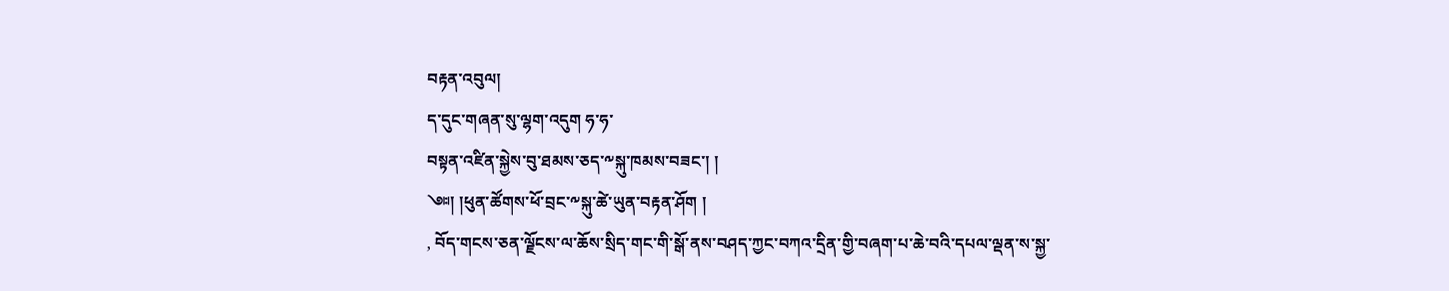བརྟན་འབུལ།
ད་དུང་གཞན་སུ་ལྷག་འདུག ཧ་ཧ་
བསྟན་འཛིན་སྐྱེས་བུ་ཐམས་ཅད་༸སྐུ་ཁམས་བཟང་། །
༇། །ཕུན་ཚོགས་ཕོ་བྲང་༸སྐུ་ཚེ་ཡུན་བརྟན་ཤོག །
, བོད་གངས་ཅན་ལྗོངས་ལ་ཆོས་སྲིད་གང་གི་སྒོ་ནས་བཤད་ཀྱང་བཀའ་དྲིན་གྱི་བཞག་པ་ཆེ་བའི་དཔལ་ལྡན་ས་སྐྱ་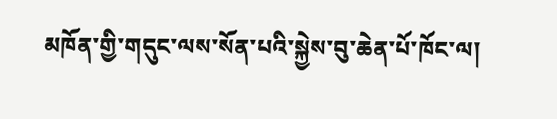མཁོན་གྱི་གདུང་ལས་སོན་པའི་སྐྱེས་བུ་ཆེན་པོ་ཁོང་ལ།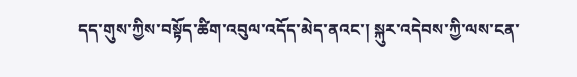དད་གུས་ཀྱིས་བསྟོད་ཚིག་འབུལ་འདོད་མེད་ནའང་། སྐུར་འདེབས་ཀྱི་ལས་ངན་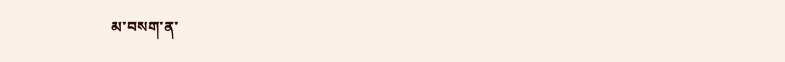མ་བསག་ན་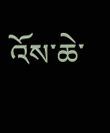འོས་ཆེ་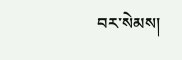བར་སེམས།